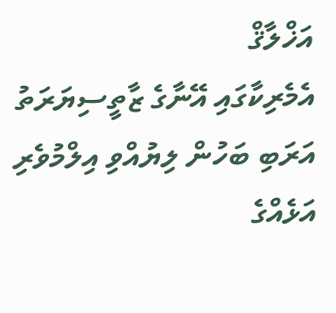އަޚްލާޤް
އެމެރިކާގައި އޭނާގެ ޒާތީސިޔަރަތު އަރަބި ބަހުން ލިޔުއްވި އިލްމުވެރި އަޅެއްގެ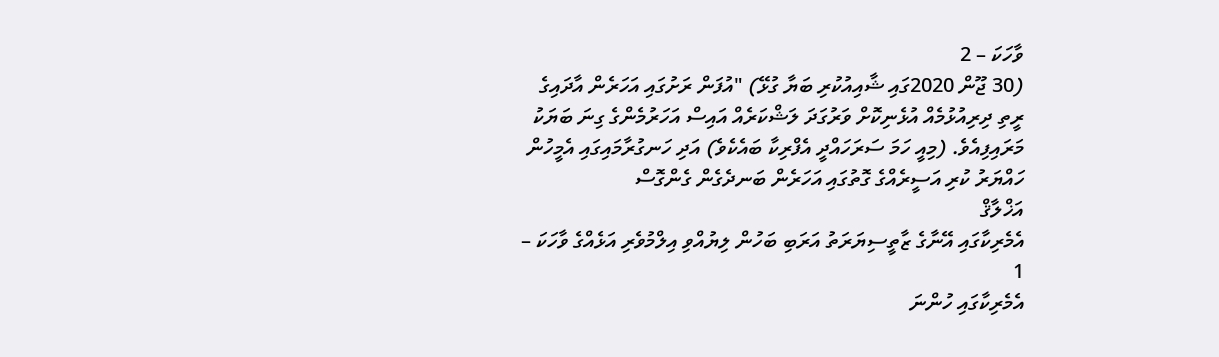ވާހަކަ – 2
(30 ޖޫން 2020ގައި ޝާއިއުކުރި ބަޔާ ގުޅޭ) "އުފަން ރަށުގައި އަހަރެން އާދައިގެ ރީތި ދިރިއުޅުމެއް އުޅެނިކޮށް ވަރުގަދަ ލަޝްކަރެއް އައިސް އަހަރުމެންގެ ގިނަ ބަޔަކު މަރައިފިއެވެ. (މިއީ ހަމަ ސަރަހައްދީ އެފްރިކާ ބައެކެވެ) އަދި ހަނގުރާމައިގައި އެމީހުން ހައްޔަރު ކުރި އަސީރެއްގެ ގޮތުގައި އަހަރެން ބަނދެގެން ގެންގޮސް
އަޚްލާޤް
އެމެރިކާގައި އޭނާގެ ޒާތީސިޔަރަތު އަރަބި ބަހުން ލިޔުއްވި އިލްމުވެރި އަޅެއްގެ ވާހަކަ – 1
އެމެރިކާގައި ހުންނަ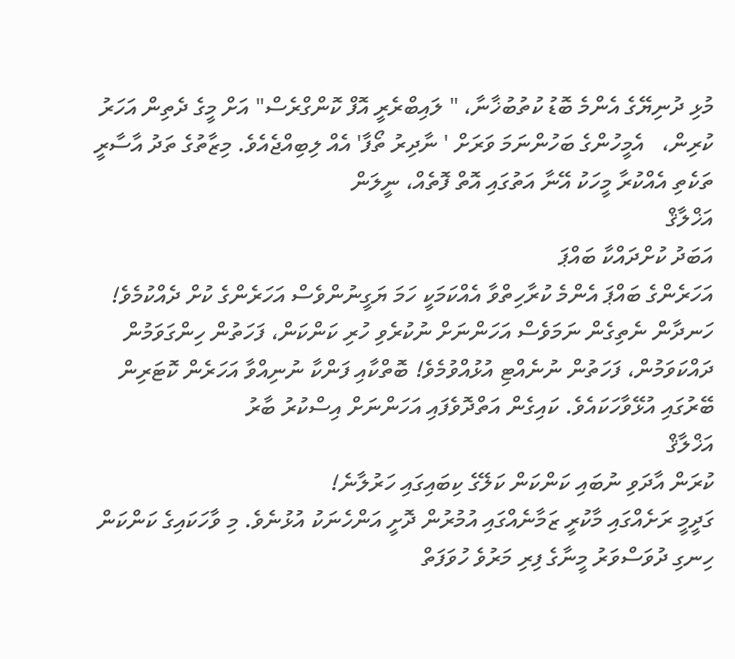މުޅި ދުނިޔޭގެ އެންމެ ބޮޑު ކުތުބުޚާނާ، " ލައިބްރެރީ އޮފް ކޮންގްރެސް" އަށް މީގެ ދެތިން އަހަރު ކުރިން،   އެމީހުންގެ ބަހުންނަމަ ވަރަށް ' ނާދިރު ތޯފާ' އެއް ލިބިއްޖެއެވެ. މިޒާތުގެ ތަދު އާސާރީ ތަކެތި އެއްކުރާ މީހަކު އޭނާ އަތުގައި އޮތް ފޮތެއް، ނީލަން
އަޚްލާޤް
އަބަދު ކުށްދައްކާ ބައްޕަ
އަހަރެންގެ ބައްޕަ އެންމެ ކުރާހިތްވާ އެއްކަމަކީ ހަމަ ޔަގީނުންވެސް އަހަރެންގެ ކުށް ދެއްކުމެވެ! ހަނދާން ނެތިގެން ނަމަވެސް އަހަންނަށް ނުކުރެވި ހުރި ކަންކަން، ފަހަތުން ހިންގަވަމުން ދައްކަވަމުން، ފަހަތުން ނުނެއްޓި އުޅުއްވުމެވެ! ބޮތްކާއި ފަންކާ ނުނިއްވާ އަހަރެން ކޮޓަރިން ބޭރުގައި އުޅޭވާހަކައެވެ. ކައިގެން އަތްދޮވެފައި އަހަންނަށް އިސްކުރު ބާރު
އަޚްލާޤް
ކުރަން އާދަވި ނުބައި ކަންކަން ކަލޭގެ ކިބައިގައި ހަރުލާނެ!
ގަދީމީ ރަށެއްގައި މާކުރީ ޒަމާނެއްގައި އުމުރުން ދޮށީ އަންހެނަކު އުޅުނެވެ. މި ވާހަކައިގެ ކަންކަން ހިނގި ދުވަސްވަރު މީނާގެ ފިރި މަރުވެ ހުވަފަތް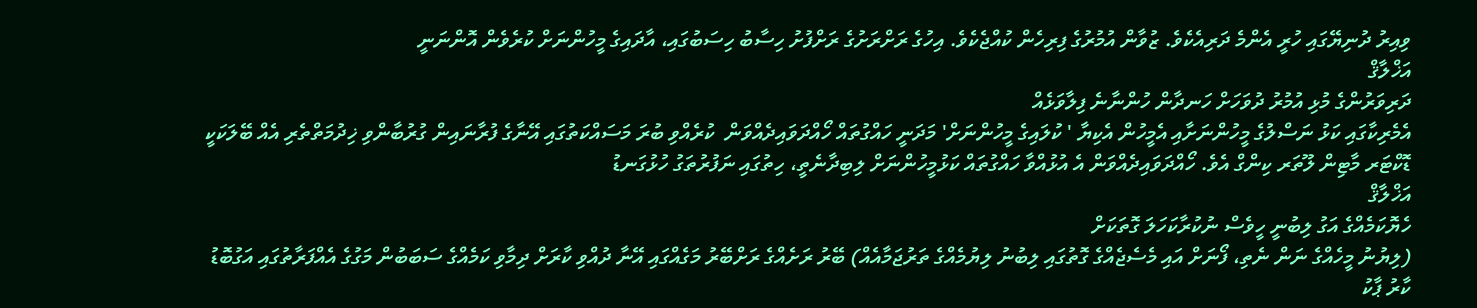ވިއިރު ދުނިޔޭގައި ހުރީ އެންމެ ދަރިއެކެވެ. ޒުވާން އުމުރުގެ ފިރިހެން ކުއްޖެކެވެ. އިހުގެ ރަށްރަށުގެ ރަށްފުށު ހިސާބު ހިސަބުގައި، އާދައިގެ މީހުންނަށް ކުރެވެން އޮންނަނީ
އަޚްލާޤް
ދަރިވަރުންގެ މުޅި އުމުރު ދުވަހަށް ހަނދާން ހުންނާނެ ފިލާވަޅެއް
އެމެރިކާގައި ކަޅު ނަސްލުގެ މީހުންނަށާއި އެމީހުން އެކިޔާ ' ކުލައިގެ މީހުންނަށް' މަދަނީ ހައްގުތައް ހޯއްދަވައިދެއްވަން  ކުރެއްވި ބުރަ މަސައްކަތުގައި އޭނާގެ ފުރާނައިން ގުރުބާންވި ޚިދުމަތްތެރި އެއް ބޭލަކަކީ ޑޮކްޓަރ މާޓިން ލޫތަރ ކިންގް އެވެ. ހޯއްދަވައިދެއްވަން އެ އުޅުއްވާ ހައްގުތައް ކަޅުމީހުންނަށް ލިބިދާނެތީ، ހިތުގައި ނަފުރުތަގު ހުޅުގަނޑު
އަޚްލާޤް
ހެޔޮކަމެއްގެ އަގު ލިބުނީ ހީވެސް ނުކުރާކަހަލަ ގޮތަކަށް
(ލިޔުނު މީހެއްގެ ނަން ނެތި، ފޯނަށް އައި މެސެޖެއްގެ ގޮތުގައި ލިބުނު ލިޔުމެއްގެ ތަރުޖަމާއެއް) ބޭރު ރަށެއްގެ ރަށްބޭރު މަގެއްގައި އޭނާ ދުއްވި ކާރަށް ދިމާވި ކަމެއްގެ ސަބަބުން މަގުގެ އެއްފަރާތުގައި އަގުބޮޑު ކާރު ޕާކު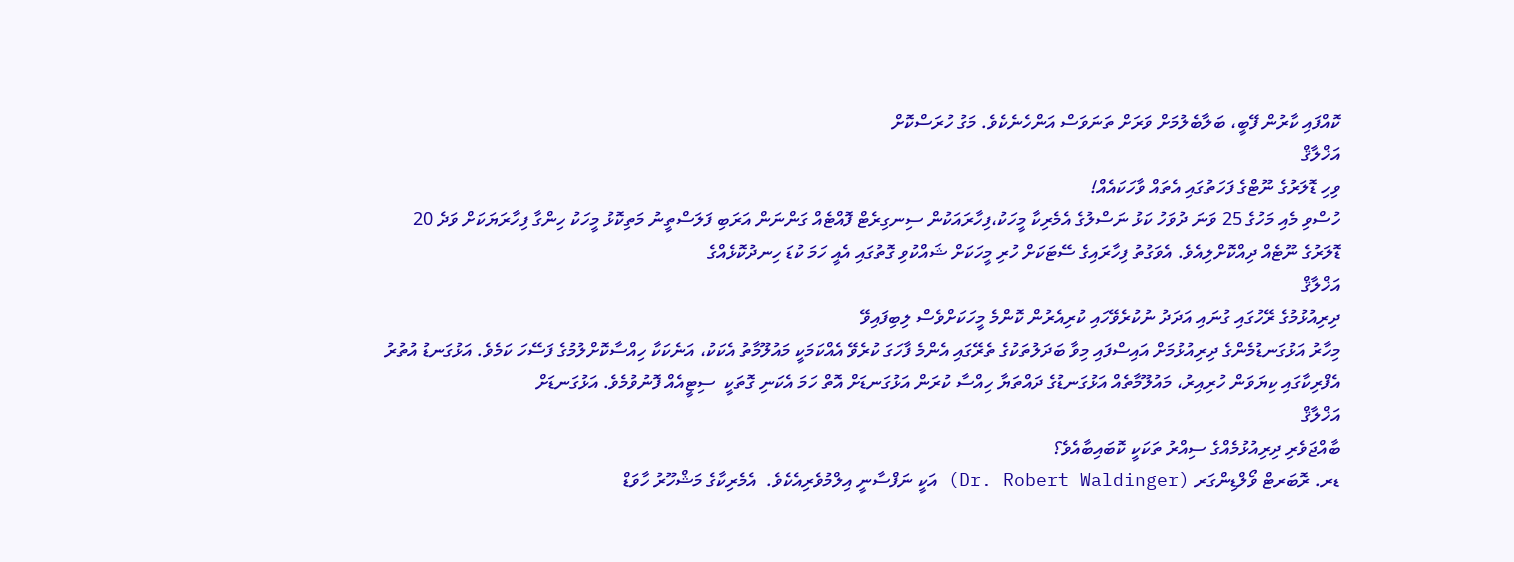ކޮއްފައި ކާރުން ފޭބީ، ބަލާބެލުމަށް ވަރަށް ތަނަވަސް އަންހެނެކެވެ. މަގު ހުރަސްކޮށް
އަޚްލާޤް
ވިހި ޑޮލަރުގެ ނޫޓްގެ ފަހަތުގައި އެތައް ވާހަކައެއް!
ހުސްވި މެއި މަހުގެ 25 ވަނަ ދުވަހު ކަޅު ނަސްލުގެ އެމެރިކާ މީހަކު،ފިހާރައަކުން ސިނގިރެޓް ފޮއްޓެއް ގަންނަން އަރަބި ފަލަސްތީނު މަތިކޮޅު މީހަކު ހިންގާ ފިހާރަޔަކަށް ވަދެ 20 ޑޮލަރުގެ ނޫޓެއް ދިއްކޮށްލިއެވެ. އެވަގުތު ފިހާރައިގެ ސޭޓަކަށް ހުރި މީހަކަށް ޝައްކުވި ގޮތުގައި އެއީ ހަމަ ކުޑަ ހިނދުކޮޅެއްގެ
އަޚްލާޤް
ދިރިއުޅުމުގެ ރޭހުގައި ގުނައި އަދަދު ނުކުރެވޭހައި ކުރިއެރުން ކޮންމެ މީހަކަށްވެސް ލިބިފައިވޭ
މިހާރު އަޅުގަނޑުމެންގެ ދިރިއުޅުމަށް އައިސްފައި މިވާ ބަދަލުތަކުގެ ތެރޭގައި އެންމެ ފާހަގަ ކުރެވޭ އެއްކަމަކީ މައުލޫމާތު އެކަކު، އަނެކަކާ ހިއްސާކޮށްލުމުގެ ފަސޭހަ ކަމެވެ. އަޅުގަނޑު އުތުރު އެފްރިކާގައި ކިޔަވަން ހުރިއިރު، މައުލޫމާތެއް އަޅުގަނޑުގެ ދައްތަޔާ ހިއްސާ ކުރަން އަޅުގަނޑަށް އޮތް ހަމަ އެކަނި ގޮތަކީ  ސިޓީއެއް ފޮނުވުމެވެ. އަޅުގަނޑަށް
އަޚްލާޤް
ބާއްޖަވެރި ދިރިއުޅުމެއްގެ ސިއްރު ތަކަކީ ކޮބައިބާއެވެ؟
ޑރ. ރޮބަރޓް ވޯލްޑިންގަރ (Dr. Robert Waldinger) އަކީ ނަފްސާނީ އިލްމުވެރިއެކެވެ.  އެމެރިކާގެ މަޝްހޫރު ހާވަޑް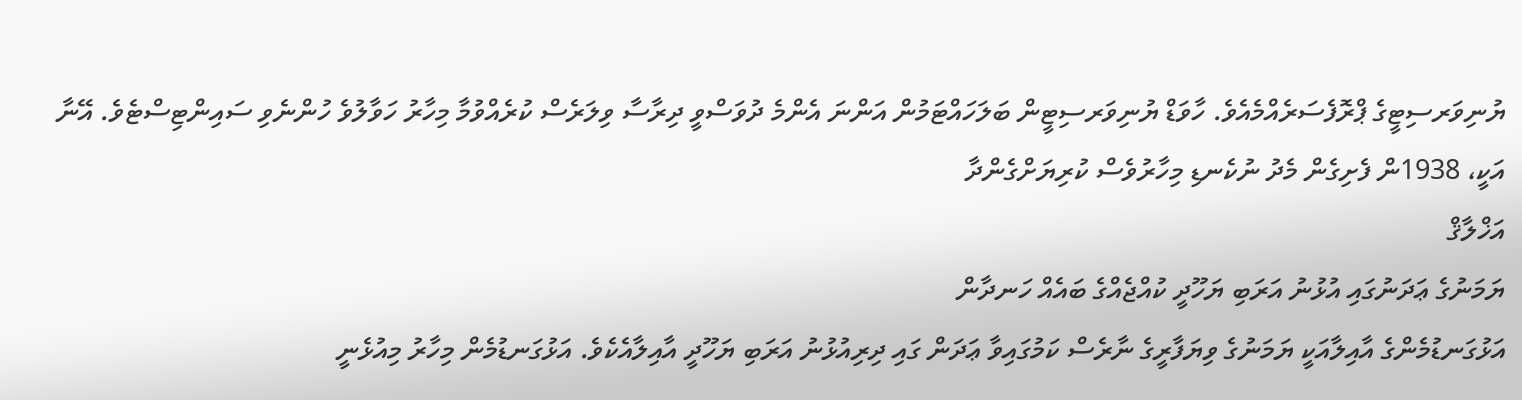ޔުނިވަރސިޓީގެ ޕްރޮފެސަރެއްމެއެވެ. ހާވަޑް ޔުނިވަރސިޓީން ބަލަހައްޓަމުން އަންނަ އެންމެ ދުވަސްވީ ދިރާސާ ވިލަރެސް ކުރެއްވުމާ މިހާރު ހަވާލުވެ ހުންނެވި ސައިންޓިސްޓެވެ. އޭނާ އަކީ، 1938ން ފެށިގެން މެދު ނުކެނޑި މިހާރުވެސް ކުރިޔަށްގެންދާ
އަޚްލާޤް
ޔަމަނުގެ ޢަދަނުގައި އުޅުނު އަރަބި ޔަހޫދީ ކުއްޖެއްގެ ބައެއް ހަނދާން
އަޅުގަނޑުމެންގެ އާއިލާއަކީ ޔަމަނުގެ ވިޔަފާރީގެ ނާރެސް ކަމުގައިވާ ޢަދަން ގައި ދިރިއުޅުނު އަރަބި ޔަހޫދީ އާއިލާއެކެވެ. އަޅުގަނޑުމެން މިހާރު މިއުޅެނީ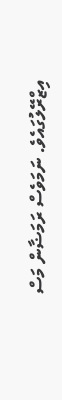އިޒްރޭލުގައެވެ. ނަމަވެސް ރަމަޟާން މަސް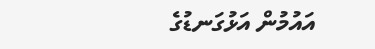އައުމުން އަޅުގަނޑުގެ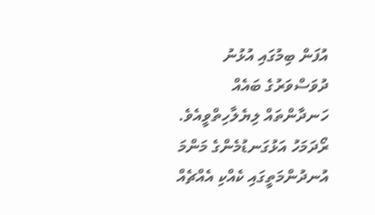އުފަން ބިމުގައި އުޅުނު ދުވަސްވަރުގެ ބައެއް ހަނދާންތައް ލިޔެލާހިތްވީއެވެ. ރޯދަމަހު އަޅުގަނޑުމެންގެ މަންމަ އުނދުންމަތީގައި ކެއްކި އެއްޗެއް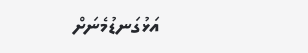އަޅުގަނޑުމެނަށް